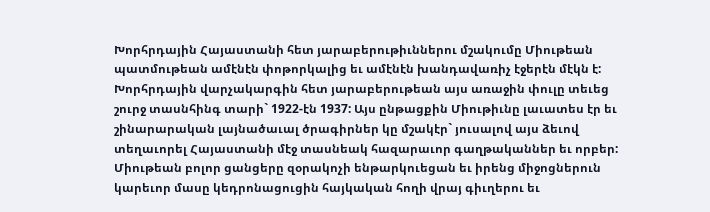Խորհրդային Հայաստանի հետ յարաբերութիւններու մշակումը Միութեան պատմութեան ամէնէն փոթորկալից եւ ամէնէն խանդավառիչ էջերէն մէկն է: Խորհրդային վարչակարգին հետ յարաբերութեան այս առաջին փուլը տեւեց շուրջ տասնհինգ տարի` 1922-էն 1937: Այս ընթացքին Միութիւնը լաւատես էր եւ շինարարական լայնածաւալ ծրագիրներ կը մշակէր` յուսալով այս ձեւով տեղաւորել Հայաստանի մէջ տասնեակ հազարաւոր գաղթականներ եւ որբեր: Միութեան բոլոր ցանցերը զօրակոչի ենթարկուեցան եւ իրենց միջոցներուն կարեւոր մասը կեդրոնացուցին հայկական հողի վրայ գիւղերու եւ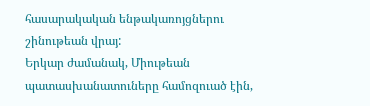հասարակական ենթակառոյցներու շինութեան վրայ:
Երկար ժամանակ, Միութեան պատասխանատուները համոզուած էին,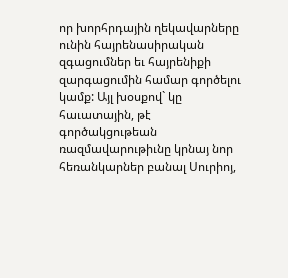որ խորհրդային ղեկավարները ունին հայրենասիրական զգացումներ եւ հայրենիքի զարգացումին համար գործելու կամք: Այլ խօսքով` կը հաւատային, թէ գործակցութեան ռազմավարութիւնը կրնայ նոր հեռանկարներ բանալ Սուրիոյ,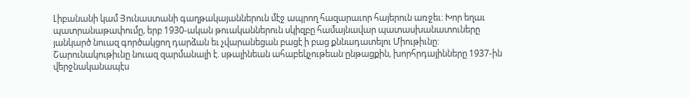Լիբանանի կամ Յունաստանի գաղթակայաններուն մէջ ապրող հազարաւոր հայերուն առջեւ: Խոր եղաւ պատրանաթափումը, երբ 1930-ական թուականներուն սկիզբը համայնավար պատասխանատուները յանկարծ նուազ գործակցող դարձան եւ չվարանեցան բացէ ի բաց քննադատելու Միութիւնը: Շարունակութիւնը նուազ զարմանալի է. սթալինեան ահաբեկչութեան ընթացքին, խորհրդայինները 1937-ին վերջնականապէս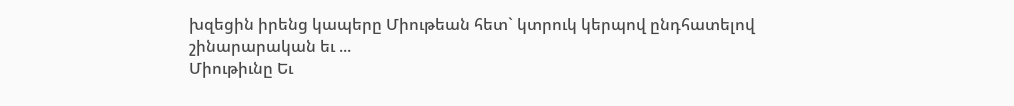խզեցին իրենց կապերը Միութեան հետ` կտրուկ կերպով ընդհատելով շինարարական եւ ...
Միութիւնը Եւ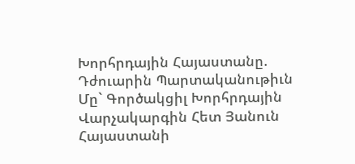Խորհրդային Հայաստանը. Դժուարին Պարտականութիւն Մը` Գործակցիլ Խորհրդային Վարչակարգին Հետ Յանուն Հայաստանի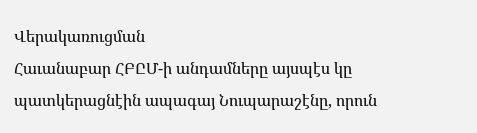Վերակառուցման
Հաւանաբար ՀԲԸՄ-ի անդամները այսպէս կը պատկերացնէին ապագայ Նուպարաշէնը, որուն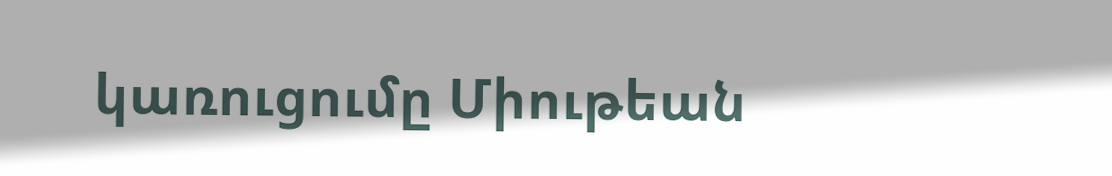կառուցումը Միութեան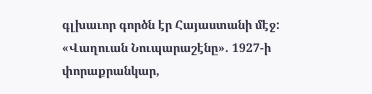գլխաւոր գործն էր Հայաստանի մէջ:
«Վաղուան Նուպարաշէնը». 1927-ի փորաքրանկար,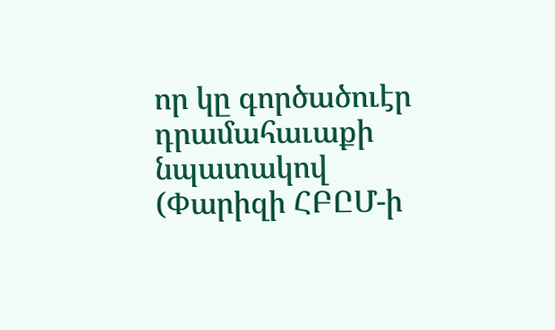որ կը գործածուէր դրամահաւաքի նպատակով (Փարիզի ՀԲԸՄ-ի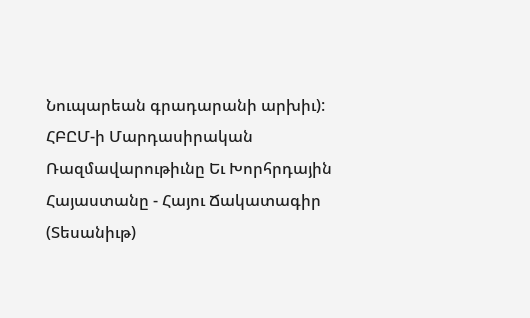Նուպարեան գրադարանի արխիւ):
ՀԲԸՄ-ի Մարդասիրական Ռազմավարութիւնը Եւ Խորհրդային Հայաստանը - Հայու Ճակատագիր (Տեսանիւթ)